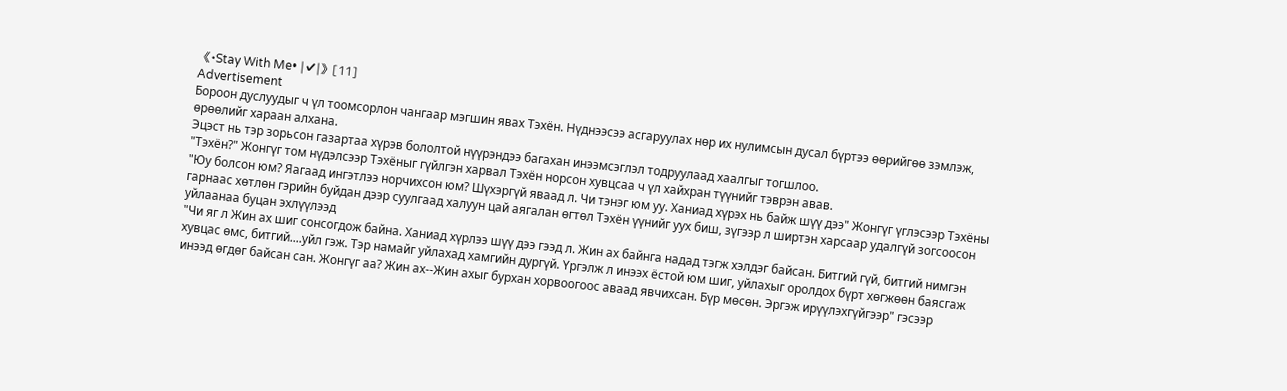《•Stay With Me• |✔|》[11]
Advertisement
Бороон дуслуудыг ч үл тоомсорлон чангаар мэгшин явах Тэхён. Нүднээсээ асгаруулах нөр их нулимсын дусал бүртээ өөрийгөө зэмлэж, өрөөлийг хараан алхана.
Эцэст нь тэр зорьсон газартаа хүрэв бололтой нүүрэндээ багахан инээмсэглэл тодруулаад хаалгыг тогшлоо.
"Тэхён?" Жонгүг том нүдэлсээр Тэхёныг гүйлгэн харвал Тэхён норсон хувцсаа ч үл хайхран түүнийг тэврэн авав.
"Юу болсон юм? Яагаад ингэтлээ норчихсон юм? Шүхэргүй яваад л. Чи тэнэг юм уу. Ханиад хүрэх нь байж шүү дээ" Жонгүг үглэсээр Тэхёны гарнаас хөтлөн гэрийн буйдан дээр суулгаад халуун цай аягалан өгтөл Тэхён үүнийг уух биш, зүгээр л ширтэн харсаар удалгүй зогсоосон уйлаанаа буцан эхлүүлээд
"Чи яг л Жин ах шиг сонсогдож байна. Ханиад хүрлээ шүү дээ гээд л. Жин ах байнга надад тэгж хэлдэг байсан. Битгий гүй, битгий нимгэн хувцас өмс, битгий....уйл гэж. Тэр намайг уйлахад хамгийн дургүй. Үргэлж л инээх ёстой юм шиг, уйлахыг оролдох бүрт хөгжөөн баясгаж инээд өгдөг байсан сан. Жонгүг аа? Жин ах--Жин ахыг бурхан хорвоогоос аваад явчихсан. Бүр мөсөн. Эргэж ирүүлэхгүйгээр" гэсээр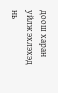доош харан уйлж эхлэхэд нь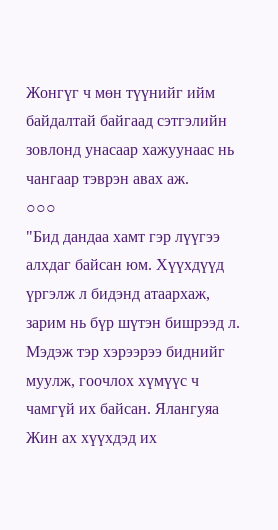Жонгүг ч мөн түүнийг ийм байдалтай байгаад сэтгэлийн зовлонд унасаар хажуунаас нь чангаар тэврэн авах аж.
○○○
"Бид дандаа хамт гэр лүүгээ алхдаг байсан юм. Хүүхдүүд үргэлж л бидэнд атаархаж, зарим нь бүр шүтэн бишрээд л. Мэдэж тэр хэрээрээ биднийг муулж, гоочлох хүмүүс ч чамгүй их байсан. Ялангуяа Жин ах хүүхдэд их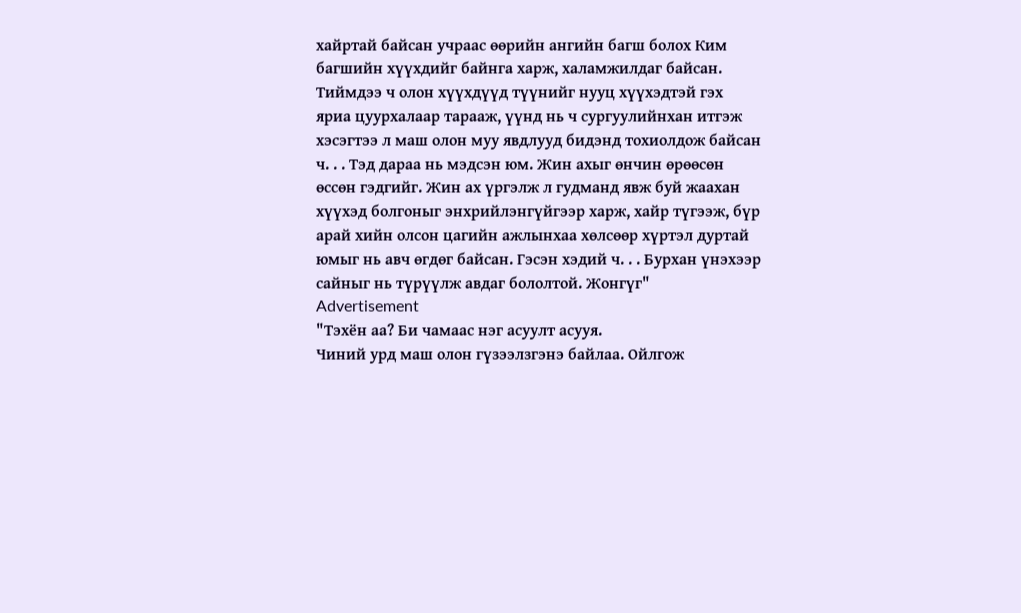хайртай байсан учраас өөрийн ангийн багш болох Ким багшийн хүүхдийг байнга харж, халамжилдаг байсан. Тиймдээ ч олон хүүхдүүд түүнийг нууц хүүхэдтэй гэх яриа цуурхалаар тарааж, үүнд нь ч сургуулийнхан итгэж хэсэгтээ л маш олон муу явдлууд бидэнд тохиолдож байсан ч. . . Тэд дараа нь мэдсэн юм. Жин ахыг өнчин өрөөсөн өссөн гэдгийг. Жин ах үргэлж л гудманд явж буй жаахан хүүхэд болгоныг энхрийлэнгүйгээр харж, хайр түгээж, бүр арай хийн олсон цагийн ажлынхаа хөлсөөр хүртэл дуртай юмыг нь авч өгдөг байсан. Гэсэн хэдий ч. . . Бурхан үнэхээр сайныг нь түрүүлж авдаг бололтой. Жонгүг"
Advertisement
"Тэхён аа? Би чамаас нэг асуулт асууя.
Чиний урд маш олон гүзээлзгэнэ байлаа. Ойлгож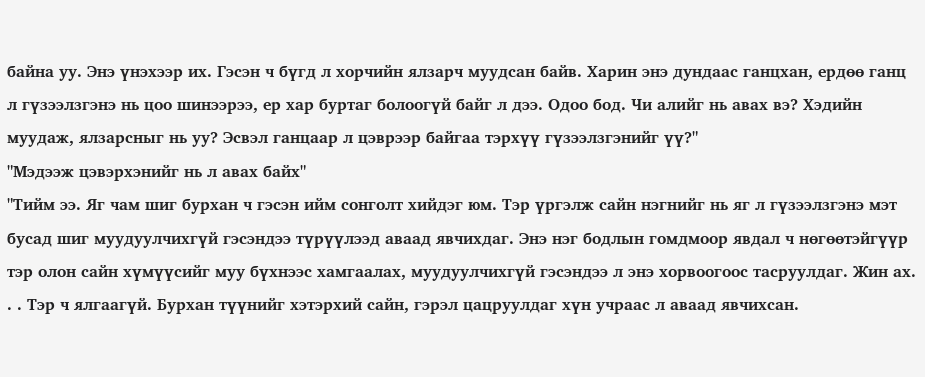байна уу. Энэ үнэхээр их. Гэсэн ч бүгд л хорчийн ялзарч муудсан байв. Харин энэ дундаас ганцхан, ердөө ганц л гүзээлзгэнэ нь цоо шинээрээ, ер хар буртаг болоогүй байг л дээ. Одоо бод. Чи алийг нь авах вэ? Хэдийн муудаж, ялзарсныг нь уу? Эсвэл ганцаар л цэврээр байгаа тэрхүү гүзээлзгэнийг үү?"
"Мэдээж цэвэрхэнийг нь л авах байх"
"Тийм ээ. Яг чам шиг бурхан ч гэсэн ийм сонголт хийдэг юм. Тэр үргэлж сайн нэгнийг нь яг л гүзээлзгэнэ мэт бусад шиг муудуулчихгүй гэсэндээ түрүүлээд аваад явчихдаг. Энэ нэг бодлын гомдмоор явдал ч нөгөөтэйгүүр тэр олон сайн хүмүүсийг муу бүхнээс хамгаалах, муудуулчихгүй гэсэндээ л энэ хорвоогоос тасруулдаг. Жин ах. . . Тэр ч ялгаагүй. Бурхан түүнийг хэтэрхий сайн, гэрэл цацруулдаг хүн учраас л аваад явчихсан.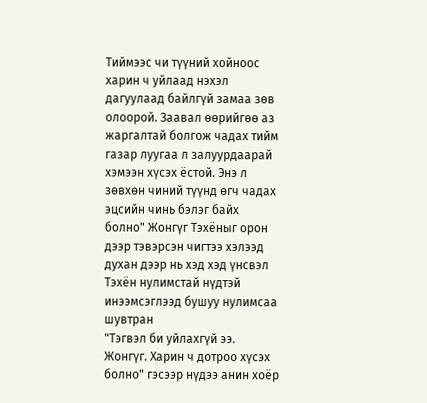Тиймээс чи түүний хойноос харин ч уйлаад нэхэл дагуулаад байлгүй замаа зөв олоорой. Заавал өөрийгөө аз жаргалтай болгож чадах тийм газар луугаа л залуурдаарай хэмээн хүсэх ёстой. Энэ л зөвхөн чиний түүнд өгч чадах эцсийн чинь бэлэг байх болно" Жонгүг Тэхёныг орон дээр тэвэрсэн чигтээ хэлээд духан дээр нь хэд хэд үнсвэл Тэхён нулимстай нүдтэй инээмсэглээд бушуу нулимсаа шувтран
"Тэгвэл би уйлахгүй ээ. Жонгүг. Харин ч дотроо хүсэх болно" гэсээр нүдээ анин хоёр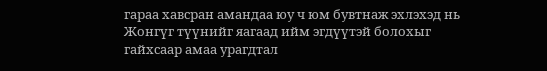гараа хавсран амандаа юу ч юм бувтнаж эхлэхэд нь Жонгүг түүнийг яагаад ийм эгдүүтэй болохыг гайхсаар амаа урагдтал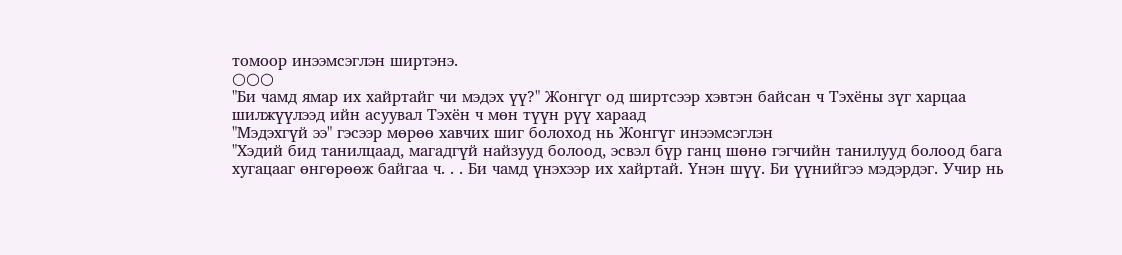томоор инээмсэглэн ширтэнэ.
○○○
"Би чамд ямар их хайртайг чи мэдэх үү?" Жонгүг од ширтсээр хэвтэн байсан ч Тэхёны зүг харцаа шилжүүлээд ийн асуувал Тэхён ч мөн түүн рүү хараад
"Мэдэхгүй ээ" гэсээр мөрөө хавчих шиг болоход нь Жонгүг инээмсэглэн
"Хэдий бид танилцаад, магадгүй найзууд болоод, эсвэл бүр ганц шөнө гэгчийн танилууд болоод бага хугацааг өнгөрөөж байгаа ч. . . Би чамд үнэхээр их хайртай. Үнэн шүү. Би үүнийгээ мэдэрдэг. Учир нь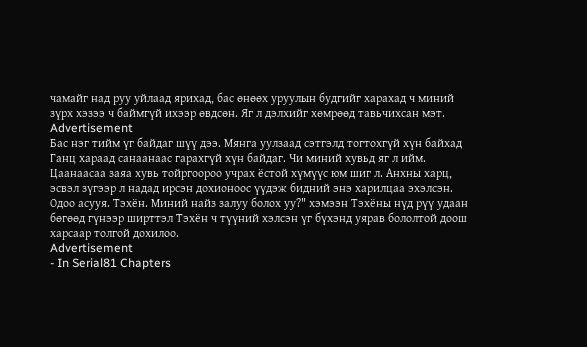чамайг над руу уйлаад ярихад, бас өнөөх уруулын будгийг харахад ч миний зүрх хэзээ ч баймгүй ихээр өвдсөн. Яг л дэлхийг хөмрөөд тавьчихсан мэт.
Advertisement
Бас нэг тийм үг байдаг шүү дээ. Мянга уулзаад сэтгэлд тогтохгүй хүн байхад Ганц хараад санаанаас гарахгүй хүн байдаг. Чи миний хувьд яг л ийм. Цаанаасаа заяа хувь тойргоороо учрах ёстой хүмүүс юм шиг л. Анхны харц, эсвэл зүгээр л надад ирсэн дохионоос үүдэж бидний энэ харилцаа эхэлсэн.
Одоо асууя. Тэхён. Миний найз залуу болох уу?" хэмээн Тэхёны нүд рүү удаан бөгөөд гүнээр ширттэл Тэхён ч түүний хэлсэн үг бүхэнд уярав бололтой доош харсаар толгой дохилоо.
Advertisement
- In Serial81 Chapters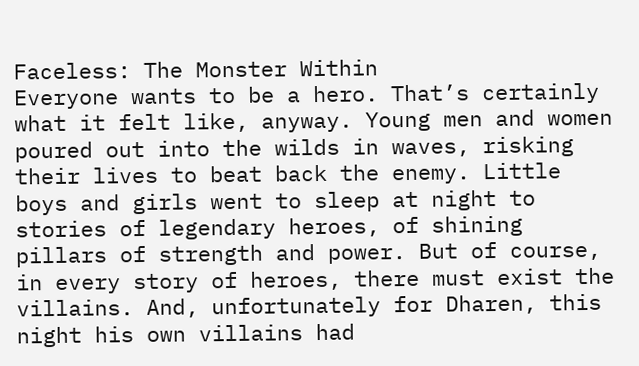Faceless: The Monster Within
Everyone wants to be a hero. That’s certainly what it felt like, anyway. Young men and women poured out into the wilds in waves, risking their lives to beat back the enemy. Little boys and girls went to sleep at night to stories of legendary heroes, of shining pillars of strength and power. But of course, in every story of heroes, there must exist the villains. And, unfortunately for Dharen, this night his own villains had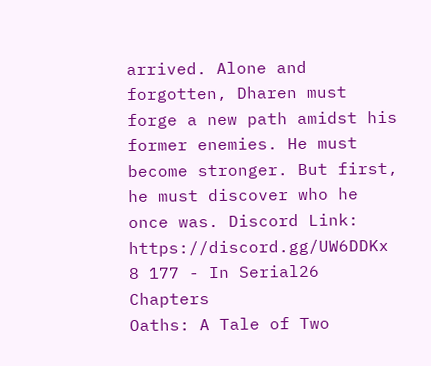arrived. Alone and forgotten, Dharen must forge a new path amidst his former enemies. He must become stronger. But first, he must discover who he once was. Discord Link: https://discord.gg/UW6DDKx
8 177 - In Serial26 Chapters
Oaths: A Tale of Two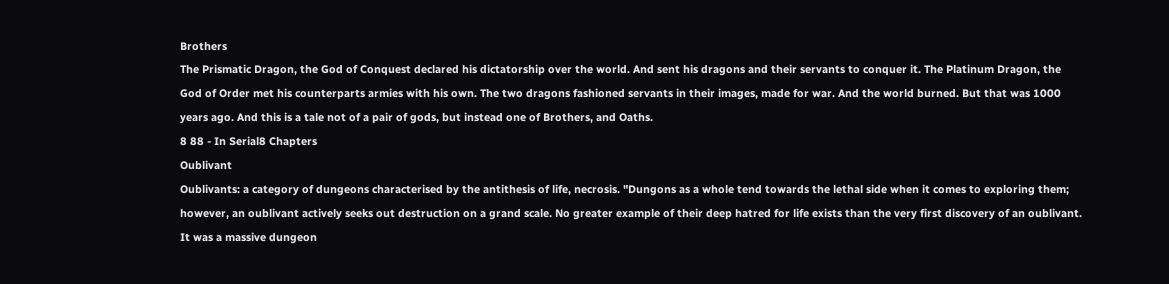Brothers
The Prismatic Dragon, the God of Conquest declared his dictatorship over the world. And sent his dragons and their servants to conquer it. The Platinum Dragon, the God of Order met his counterparts armies with his own. The two dragons fashioned servants in their images, made for war. And the world burned. But that was 1000 years ago. And this is a tale not of a pair of gods, but instead one of Brothers, and Oaths.
8 88 - In Serial8 Chapters
Oublivant
Oublivants: a category of dungeons characterised by the antithesis of life, necrosis. "Dungons as a whole tend towards the lethal side when it comes to exploring them; however, an oublivant actively seeks out destruction on a grand scale. No greater example of their deep hatred for life exists than the very first discovery of an oublivant. It was a massive dungeon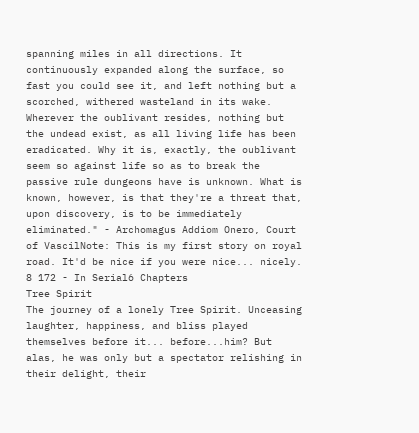spanning miles in all directions. It continuously expanded along the surface, so fast you could see it, and left nothing but a scorched, withered wasteland in its wake. Wherever the oublivant resides, nothing but the undead exist, as all living life has been eradicated. Why it is, exactly, the oublivant seem so against life so as to break the passive rule dungeons have is unknown. What is known, however, is that they're a threat that, upon discovery, is to be immediately eliminated." - Archomagus Addiom Onero, Court of VascilNote: This is my first story on royal road. It'd be nice if you were nice... nicely.
8 172 - In Serial6 Chapters
Tree Spirit
The journey of a lonely Tree Spirit. Unceasing laughter, happiness, and bliss played themselves before it... before...him? But alas, he was only but a spectator relishing in their delight, their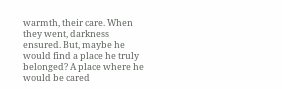warmth, their care. When they went, darkness ensured. But, maybe he would find a place he truly belonged? A place where he would be cared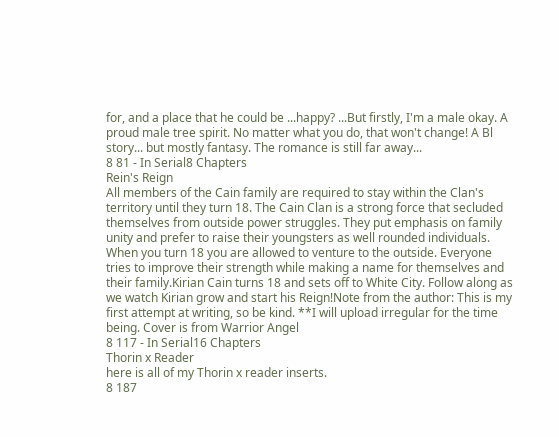for, and a place that he could be ...happy? ...But firstly, I'm a male okay. A proud male tree spirit. No matter what you do, that won't change! A Bl story... but mostly fantasy. The romance is still far away...
8 81 - In Serial8 Chapters
Rein's Reign
All members of the Cain family are required to stay within the Clan's territory until they turn 18. The Cain Clan is a strong force that secluded themselves from outside power struggles. They put emphasis on family unity and prefer to raise their youngsters as well rounded individuals. When you turn 18 you are allowed to venture to the outside. Everyone tries to improve their strength while making a name for themselves and their family.Kirian Cain turns 18 and sets off to White City. Follow along as we watch Kirian grow and start his Reign!Note from the author: This is my first attempt at writing, so be kind. **I will upload irregular for the time being. Cover is from Warrior Angel
8 117 - In Serial16 Chapters
Thorin x Reader
here is all of my Thorin x reader inserts.
8 187